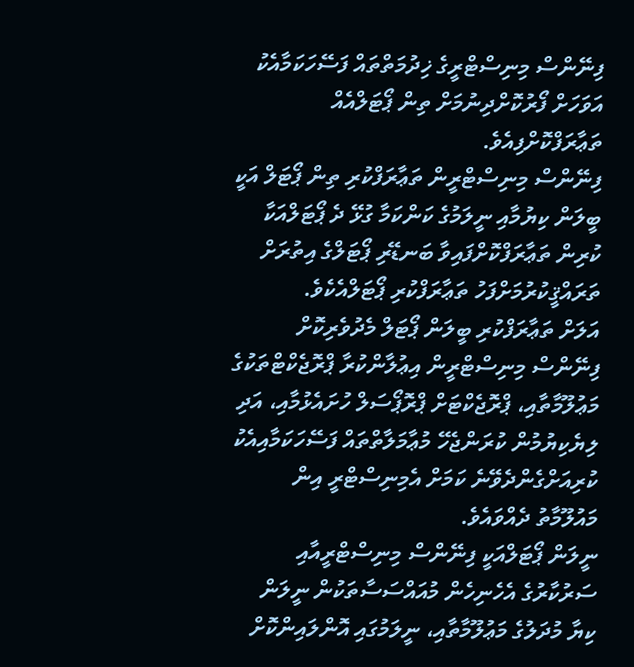ފިނޭންސް މިނިސްޓްރީގެ ޚިދުމަތްތައް ފަސޭހަކަމާއެކު އަވަހަށް ފޯރުކޮށްދިނުމަށް ތިން ޕޯޓަލްއެއް ތަޢާރަފްކޮށްފިއެވެ.
ފިނޭންސް މިނިސްޓްރީން ތަޢާރަފްކުރި ތިން ޕޯޓަލް އަކީ ބީލަން ކިޔުމާއި ނީލަމުގެ ކަންކަމާ ގުޅޭ ދެ ޕޯޓަލްއަކާ ކުރިން ތަޢާރަފްކޮށްފައިވާ ބަނޑޭރި ޕޯޓަލްގެ އިތުރަށް ތަރައްޤީކުރުމަށްފަހު ތަޢާރަފްކުރި ޕޯޓަލްއެކެވެ.
އަލަށް ތަޢާރަފްކުރި ބީލަން ޕޯޓަލް މެދުވެރިކޮށް ފިނޭންސް މިނިސްޓްރީން އިޢުލާންކުރާ ޕްރޮޖެކްޓްތަކުގެ މަޢުލޫމާތާއި، ޕްރޮޖެކްޓަށް ޕްރޮޕޯސަލް ހުށައެޅުމާއި، އަދި ލިޔެކިޔުމުން ކުރަންޖެހޭ މުޢާމަލާތްތައް ފަސޭހަކަމާއިއެކު ކުރިއަށްގެންދެވޭނެ ކަމަށް އެމިނިސްޓްރީ އިން މައުލޫމާތު ދެއްވައެވެ.
ނީލަން ޕޯޓަލްއަކީ ފިނޭންސް މިނިސްޓްރީއާއި ސަރުކާރުގެ އެހެނިހެން މުއައްސަސާތަކުން ނީލަން ކިޔާ މުދަލުގެ މަޢުލޫމާތާއި، ނީލަމުގައި އޮންލައިންކޮށް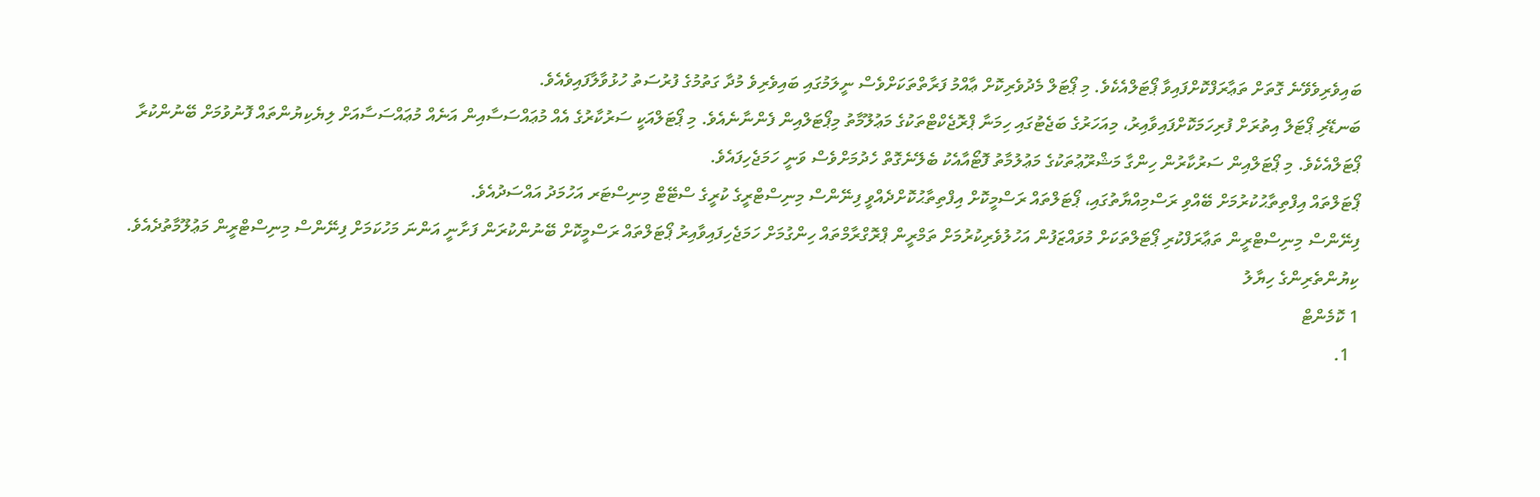ބައިވެރިވެވޭނެ ގޮތަށް ތަޢާރަފްކޮށްފައިވާ ޕޯޓަލްއެކެވެ. މި ޕޯޓަލް މެދުވެރިކޮށް ޢާއްމު ފަރާތްތަކަށްވެސް ނީލަމުގައި ބައިވެރިވެ މުދާ ގަތުމުގެ ފުރުސަތު ހުޅުވާލާފައިވެއެވެ.
ބަނޑޭރި ޕޯޓަލް އިތުރަށް ފުރިހަމަކޮށްފައިވާއިރު، މިއަހަރުގެ ބަޖެޓުގައި ހިމަނާ ޕްރޮޖެކްޓްތަކުގެ މަޢުލޫމާތު މިޕޯޓަލްއިން ފެންނާނެއެވެ. މި ޕޯޓަލްއަކީ ސަރުކާރުގެ އެއް މުޢައްސަސާއިން އަނެއް މުޢައްސަސާއަށް ލިޔެކިޔުންތައް ފޮނުވުމަށް ބޭނުންކުރާ ޕޯޓަލްއެކެވެ. މި ޕޯޓަލްއިން ސަރުކާރުން ހިންގާ މަޝްރޫޢުތަކުގެ މަޢުލުމާތު ފޮޓޯއާއެކު ބެލޭނެގޮތް ހެދުމަށްވެސް ވަނީ ހަމަޖެހިފައެވެ.
ޕޯޓަލްތައް އިފްތިތާޙުކުރުމަށް ބޭއްވި ރަސްމިއްޔާތުގައި، ޕޯޓަލްތައް ރަސްމީކޮށް އިފްތިތާޙުކޮށްދެއްވީ ފިނޭންސް މިނިސްޓްރީގެ ކުރީގެ ސްޓޭޓް މިނިސްޓަރ އަހުމަދު އައްސަދުއެވެ.
ފިނޭންސް މިނިސްޓްރީން ތަޢާރަފްކުރި ޕޯޓަލްތަކަށް މުވައްޒަފުން އަހުލުވެރިކުރުމަށް ތަމްރީން ޕްރޮގްރާމްތައް ހިންގުމަށް ހަމަޖެހިފައިވާއިރު ޕޯޓަލްތައް ރަސްމީކޮށް ބޭނުންކުރަން ފަށާނީ އަންނަ މަހުކަމަށް ފިނޭންސް މިނިސްޓްރީން މަޢުލޫމާތުދެއެވެ.
ކިޔުންތެރިންގެ ހިޔާލު
1 ކޮމެންޓް
  1.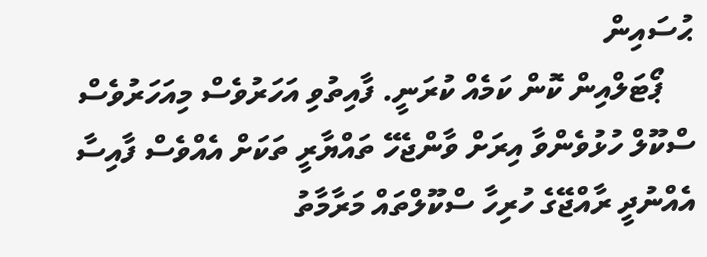ޙުސައިން
    ޕޯޓަލްއިން ކޮން ކަމެއް ކުރަނީ. ފާއިތުވި އަހަރުވެސް މިއަހަރުވެސް ސްކޫލް ހުޅުވެންވާ އިރަށް ވާންޖެހޭ ތައްޔާރީ ތަކަށް އެއްވެސް ފާއިސާ އެއްނުދީ ރާއްޖޭގެ ހުރިހާ ސްކޫލްތައް މަރާމާތު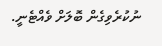ނުކުރެވިގެން ބޮލަށް ވެއްޓެނީ.